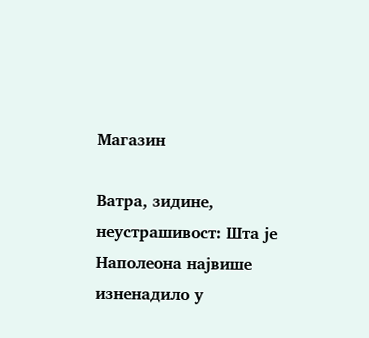Магазин

Ватра, зидине, неустрашивост: Шта је Наполеона највише изненадило у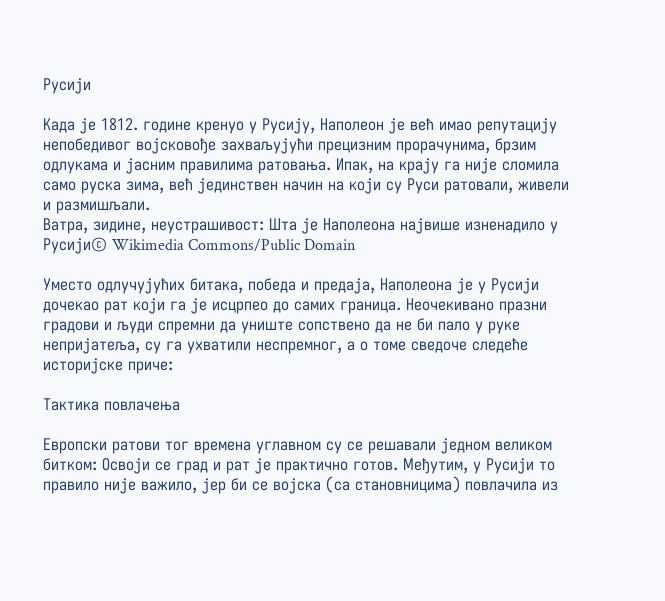Русији

Када је 1812. године кренуо у Русију, Наполеон је већ имао репутацију непобедивог војсковође захваљујући прецизним прорачунима, брзим одлукама и јасним правилима ратовања. Ипак, на крају га није сломила само руска зима, већ јединствен начин на који су Руси ратовали, живели и размишљали.
Ватра, зидине, неустрашивост: Шта је Наполеона највише изненадило у Русији© Wikimedia Commons/Public Domain

Уместо одлучујућих битака, победа и предаја, Наполеона је у Русији дочекао рат који га је исцрпео до самих граница. Неочекивано празни градови и људи спремни да униште сопствено да не би пало у руке непријатеља, су га ухватили неспремног, а о томе сведоче следеће историјске приче:

Тактика повлачења

Европски ратови тог времена углавном су се решавали једном великом битком: Освоји се град и рат је практично готов. Међутим, у Русији то правило није важило, јер би се војска (са становницима) повлачила из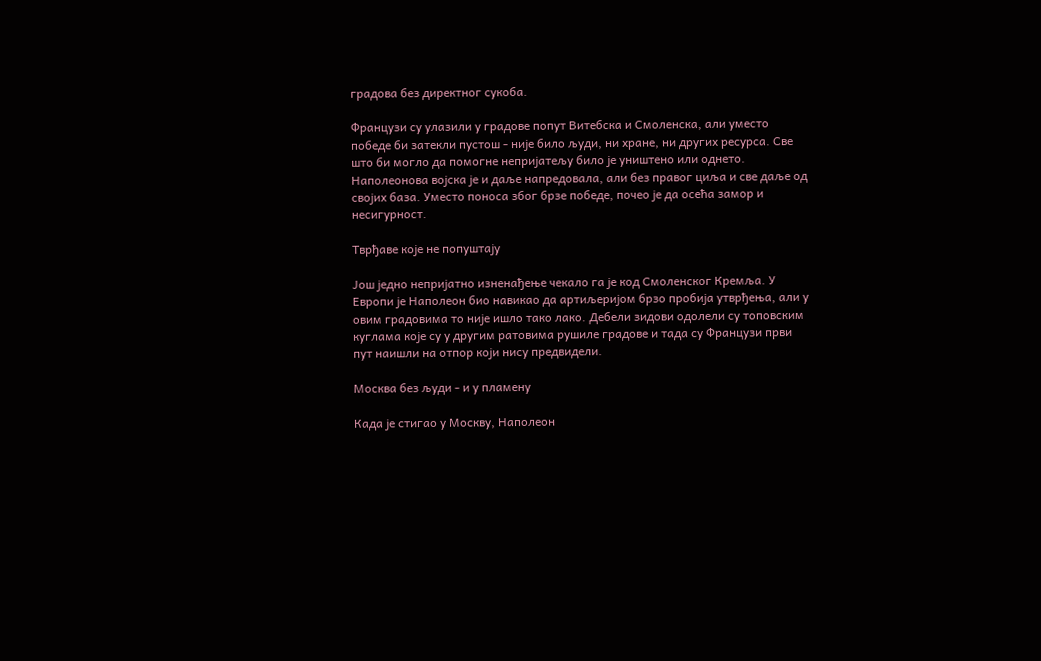градова без директног сукоба.

Французи су улазили у градове попут Витебска и Смоленска, али уместо победе би затекли пустош - није било људи, ни хране, ни других ресурса. Све што би могло да помогне непријатељу било је уништено или однето. Наполеонова војска је и даље напредовала, али без правог циља и све даље од својих база. Уместо поноса због брзе победе, почео је да осећа замор и несигурност.

Тврђаве које не попуштају

Још једно непријатно изненађење чекало га је код Смоленског Кремља. У Европи је Наполеон био навикао да артиљеријом брзо пробија утврђења, али у овим градовима то није ишло тако лако. Дебели зидови одолели су топовским куглама које су у другим ратовима рушиле градове и тада су Французи први пут наишли на отпор који нису предвидели.

Москва без људи - и у пламену

Када је стигао у Москву, Наполеон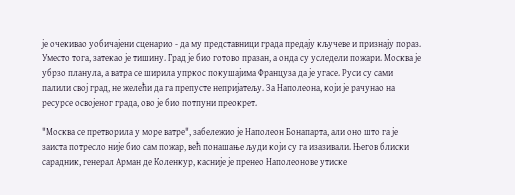је очекивао уобичајени сценарио - да му представници града предају кључеве и признају пораз. Уместо тога, затекао је тишину. Град је био готово празан, а онда су уследели пожари. Москва је убрзо планула, а ватра се ширила упркос покушајима Француза да је угасе. Руси су сами палили свој град, не желећи да га препусте непријатељу. За Наполеона, који је рачунао на ресурсе освојеног града, ово је био потпуни преокрет.

"Москва се претворила у море ватре", забележио је Наполеон Бонапарта, али оно што га је заиста потресло није био сам пожар, већ понашање људи који су га изазивали. Његов блиски сарадник, генерал Арман де Коленкур, касније је пренео Наполеонове утиске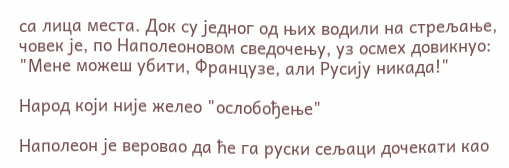са лица места. Док су једног од њих водили на стрељање, човек је, по Наполеоновом сведочењу, уз осмех довикнуо: "Мене можеш убити, Французе, али Русију никада!"

Народ који није желео "ослобођење"

Наполеон је веровао да ће га руски сељаци дочекати као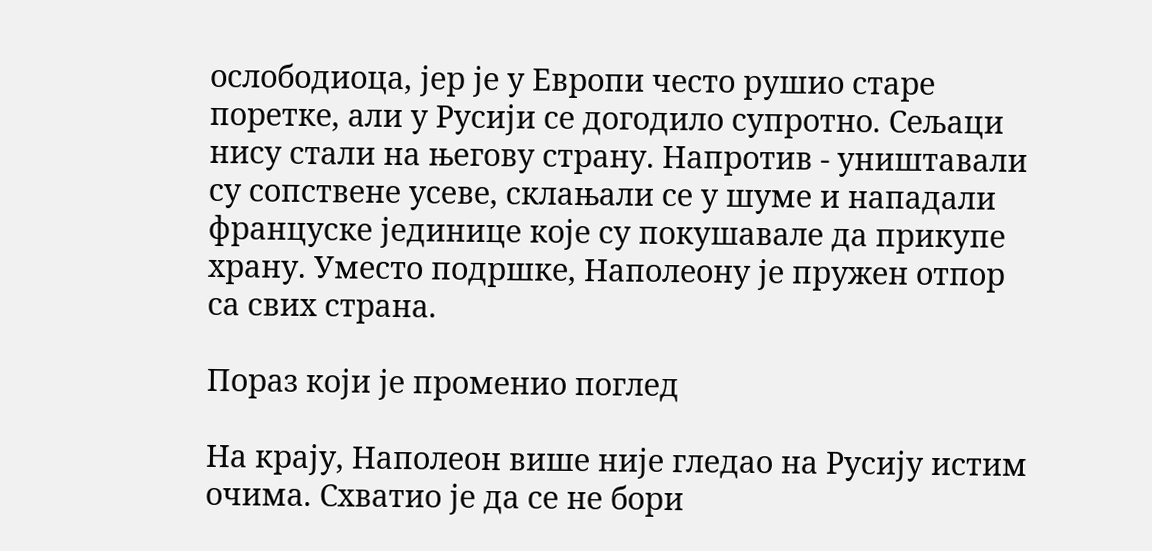ослободиоца, јер је у Европи често рушио старе поретке, али у Русији се догодило супротно. Сељаци нису стали на његову страну. Напротив - уништавали су сопствене усеве, склањали се у шуме и нападали француске јединице које су покушавале да прикупе храну. Уместо подршке, Наполеону је пружен отпор са свих страна.

Пораз који је променио поглед

На крају, Наполеон више није гледао на Русију истим очима. Схватио је да се не бори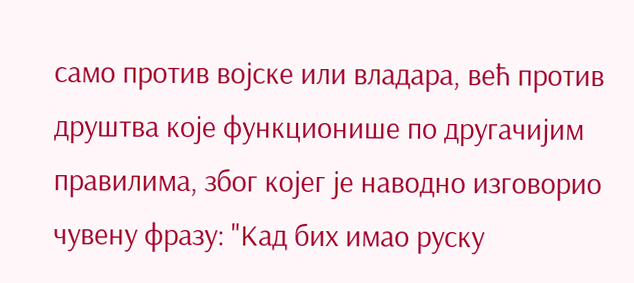само против војске или владара, већ против друштва које функционише по другачијим правилима, због којег је наводно изговорио чувену фразу: "Кад бих имао руску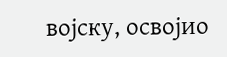војску, освојио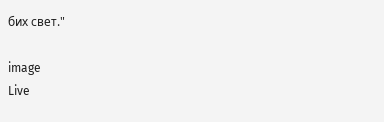бих свет."

image
Live